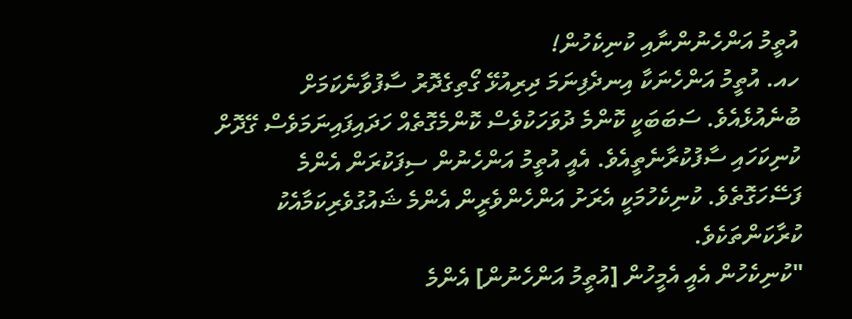އުތީމު އަންހެނުންނާއި ކުނިކެހުން!
ހއ. އުތީމު އަންހެނަކާ އިނދެފިނަމަ ދިރިއުޅޭ ގޯތިގެދޮރު ސާފުވާނެކަމަށް ބުނެއުޅެއެވެ. ސަބަބަކީ ކޮންމެ ދުވަހަކުވެސް ކޮންމެގޮތެއް ހަދައިފައިނަމަވެސް ގޭދޮށް ކުނިކަހައި ސާފުކުރާނެތީއެވެ. އެއީ އުތީމު އަންހެނުން ސިފަކުރަން އެންމެ ފަސޭހަގޮތެވެ. ކުނިކެހުމަކީ އެރަށު އަންހެންވެރީން އެންމެ ޝައުގުވެރިކަމާއެކު ކުރާކަންތަކެވެ.
"ކުނިކެހުން އެއީ އެމީހުން [އުތީމު އަންހެނުން] އެންމެ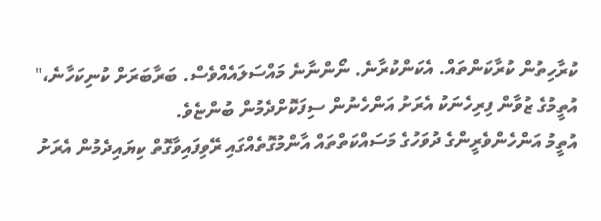ކުރާހިތުން ކުރާކަންތައް. އެކަންކުރާނެ. ނޯންނާނެ މައްސަލައެއްވެސް. ބަރާބަރަށް ކުނިކަހާނެ،" އުތީމުގެ ޒުވާން ފިރިހެނަކު އެރަށު އަންހެނުން ސިފަކޮށްދެމުން ބުންޏެވެ.
އުތީމު އަންހެންވެރީންގެ ދުވަހުގެ މަސައްކަތްތައް އާންމުގޮތެއްގައި ރޭވިފައިވާގޮތް ކިޔައިދެމުން އެރަށު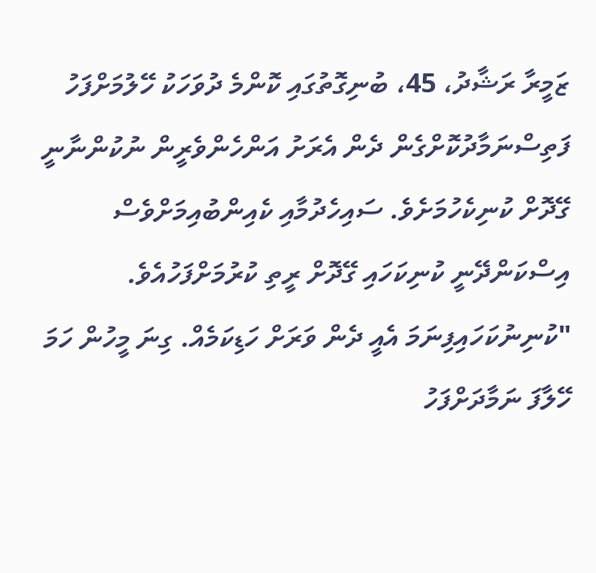ޒަމީރާ ރަޝާދު، 45، ބުނިގޮތުގައި ކޮންމެ ދުވަހަކު ހޭލުމަށްފަހު ފަތިސްނަމާދުކޮށްގެން ދެން އެރަށު އަންހެންވެރީން ނުކުންނާނީ ގޭދޮށް ކުނިކެހުމަށެވެ. ސައިހެދުމާއި ކެއިންބުއިމަށްވެސް އިސްކަންދޭނީ ކުނިކަހައި ގޭދޮށް ރީތި ކުރުމަށްފަހުއެވެ.
"ކުނިނުކަހައިފިނަމަ އެއީ ދެން ވަރަށް ހަޑިކަމެއް. ގިނަ މީހުން ހަމަ ހޭލާފަ ނަމާދަށްފަހު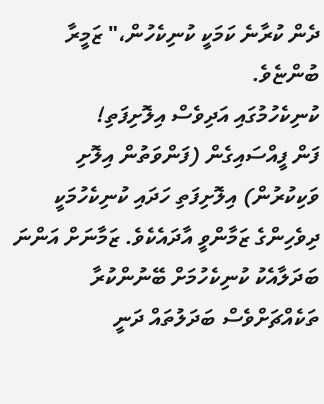ދެން ކުރާނެ ކަމަކީ ކުނިކެހުން،" ޒަމީރާ ބުންޏެވެ.
ކުނިކެހުމުގައި އަދިވެސް އިލޮށިފަތި!
ފަން ފީއްސައިގެން (ފަންވަތުން އިލޮށި ވަކިކުރުން) އިލޮށިފަތި ހަދައި ކުނިކެހުމަކީ ދިވެހިންގެ ޒަމާންވީ އާދައެކެވެ. ޒަމާނަށް އަންނަ ބަދަލާއެކު ކުނިކެހުމަށް ބޭނުންކުރާ ތަކެއްޗަށްވެސް ބަދަލުތައް ދަނީ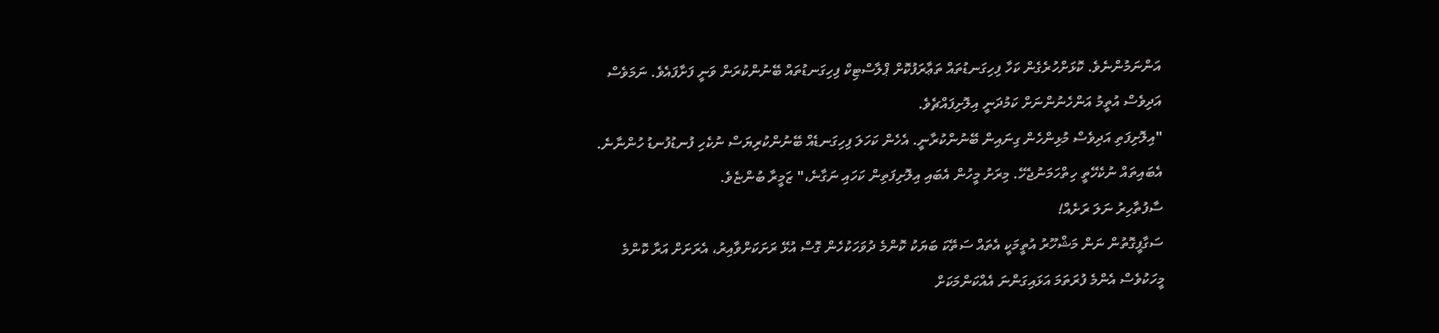އަންނަމުންނެވެ. ކޮޅަށްހުރެގެން ކަހާ ފިހިގަނޑުތައް ތަޢާރަފުކޮށް ޕްލާސްޓިކް ފިހިގަނޑުތައް ބޭނުންކުރަން ވަނީ ފަށާފައެވެ. ނަމަވެސް އަދިވެސް އުތީމު އަންހެނުންނަށް ކަމުދަނީ އިލޮށިފައްޗެވެ.
"އިލޮށިފަތި އަދިވެސް މުޅިންހެން ގިނައިން ބޭނުންކުރާނީ. އެހެން ކަހަލަ ފިހިގަނޑެއް ބޭނުންކުރިޔަސް ނުކެހި ފުނޑުފުނޑު ހުންނާނެ. އެބައިތައް ނުކެހޭތީ ހިތްހަމަނުޖެހޭ. މިރަށު މީހުން އެބައި އިލޮށިފަތިން ކަހައި ނަގާނެ،" ޒަމީރާ ބުންޏެވެ.
ސާފުތާހިރު ނަލަ ރަށެއް!
ސަގާފީގޮތުން ނަން މަޝްހޫރު އުތީމަކީ އެތައް ސަތޭކަ ބަޔަކު ކޮންމެ ދުވަހަކުހެން ގޮސް އުޅޭ ރަށަކަށްވާއިރު، އެރަށަށް އަރާ ކޮންމެ މީހަކުވެސް އެންމެ ފުރަތަމަ އަޅައިގަންނަ އެއްކަންމަކަށް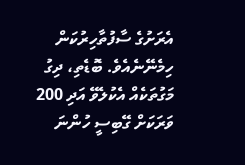އެރަށުގެ ސާފުތާހިރުކަން ހިމެނޭނެއެވެ. ބޮޑެތި، ދިގު މަގުތަކެއް އެކުލެވޭ އަދި 200 ވަރަކަށް ގޭބިސީ ހުންނަ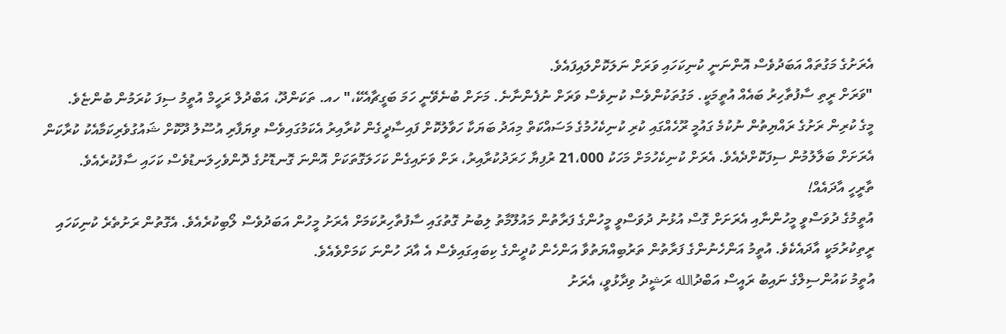އެރަށުގެ މަގުތައް އަބަދުވެސް އޮންނަނީ ކުނިކަހައި ވަރަށް ނަލަކޮށްލައިފައެވެ.
"ވަރަށް ރީތި ސާފުތާހިރު ބައެއް އުތީމަކީ. މަގުތަކުންވެސް ކުނިވެސް ވަރަށް ނުފެންނާނެ. މަށަށް ބުނެވޭނީ ހަމަ ބަގީޗާއެކޭ،" ހއ. ތަކަންދޫ، އަބްދުލް ރަހީމް އުތީމު ސިފަ ކުރަމުން ބުންޏެވެ.
މީގެ ކުރިން ރަށުގެ ރައްޔިތުން ނުކުމެ ގައުމީ ރޫހެއްގައި ކުރި ކުނިކެހުމުގެ މަސައްކަތް މިއަދު ބަޔަކާ ހަވާލުކޮށް ފައިސާދީގެން ކުރާއިރު އެކަމުގައިވެސް ވިޔަފާރި އުސޫލު ދޫކޮށް ޝައުގުވެރިކަމާއެކު ކުރާކަން އެރަށަށް ބަލާލުމުން ސިފަކޮށްދެއެވެ. އެރަށް ކުނިކެހުމަށް މަހަކު 21،000 ރުފިޔާ ހަރަދުކުރާއިރު، ރަށް ވަށައިގެން ކަހަލަގޮތަކަށް އޮންނަ ގޮނޑޮށުގެ ދޮންވެހިލަނޑުވެސް ކަހައި ސާފުކުރެއެވެ.
ތާރީހީ އާދައެއް!
އުތީމުގެ ދުވަސްވީ މީހުންނާއި އެރަށަށް ގޮސް އުޅުނު ދުވަސްވީ މީހުންގެ ފަރާތުން މައުލޫމާތު ލިބުނު ގޮތުގައި ސާފުތާހިރުކަމަށް އެރަށު މީހުން އަބަދުވެސް ލޯބިކުރެއެވެ. އެގޮތުން ރަށުތެރެ ކުނިކަހައި ރީތިކުރުމަކީ އާދައެކެވެ. އުތީމު އަންހެނުންގެ ފަރާތުން ތަރުބިއްޔަތުވާ އަންހެން ކުދީންގެ ކިބައިގައިވެސް އެ އާދަ ހުންނަ ކަމަށްވެއެވެ.
އުތީމު ކައުންސިލްގެ ނައިބު ރައީސް އަބްދުالله ރަޝީދު ވިދާޅުވީ، އެރަށު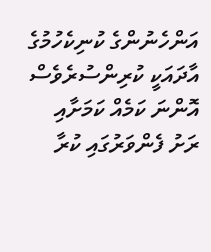އަންހެނުންގެ ކުނިކެހުމުގެ އާދައަކީ ކުރިންސުރެވެސް އޮންނަ ކަމެއް ކަމަށާއި ރަށު ފެންވަރުގައި ކުރާ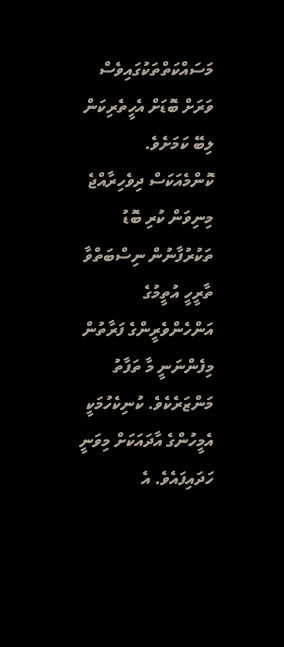މަސައްކަތްތަކުގައިވެސް ވަރަށް ބޮޑަށް އެހީތެރިކަން ލިބޭ ކަމަށެވެ.
ކޮންމެއަކަސް ދިވެހިރާއްޖެ މިނިވަން ކުރި ބޮޑު ތަކުރުފާނުން ނިސްބަތްވާ ތާރީހީ އުތީމުގެ އަންހެންވެރީންގެ ފަރާތުން މިފެންނަނީ މާ ތަފާތު މަންޒަރެކެވެ. ކުނިކެހުމަކީ އެމީހުންގެ އާދައަކަށް މިވަނީ ހަދައިފައެވެ. އެ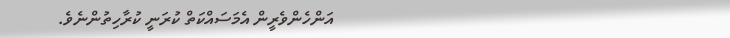އަންހެންވެރީން އެމަސައްކަތް ކުރަނީ ކުރާހިތުންނެވެ.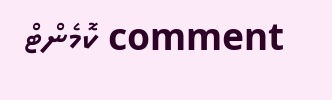comment ކޮމެންޓް